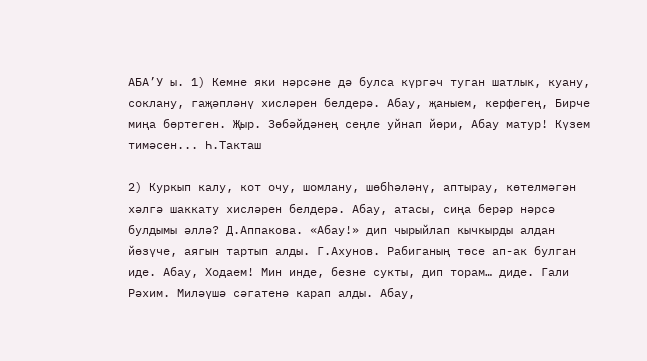АБА’У ы. 1) Кемне яки нәрсәне дә булса күргәч туган шатлык, куану, соклану, гаҗәпләнү хисләрен белдерә. Абау, җаныем, керфегең, Бирче миңа бөртеген. Җыр. Зөбәйдәнең сеңле уйнап йөри, Абау матур! Күзем тимәсен... Һ.Такташ

2) Куркып калу, кот очу, шомлану, шөбһәләнү, аптырау, көтелмәгән хәлгә шаккату хисләрен белдерә. Абау, атасы, сиңа берәр нәрсә булдымы әллә? Д.Аппакова. «Абау!» дип чырыйлап кычкырды алдан йөзүче, аягын тартып алды. Г.Ахунов. Рабиганың төсе ап-ак булган иде. Абау, Ходаем! Мин инде, безне сукты, дип торам… диде. Гали Рәхим. Миләүшә сәгатенә карап алды. Абау,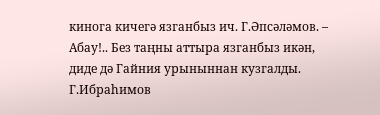кинога кичегә язганбыз ич. Г.Әпсәләмов. – Абау!.. Без таңны аттыра язганбыз икән, диде дә Гайния урыныннан кузгалды. Г.Ибраһимов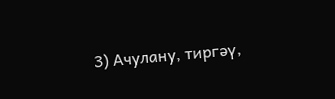3) Ачулану, тиргәү,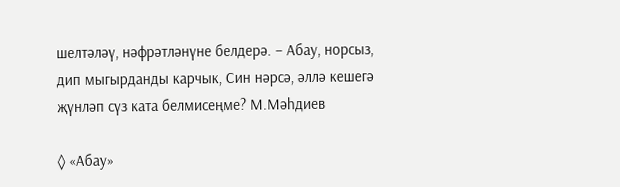шелтәләү, нәфрәтләнүне белдерә. – Абау, норсыз, дип мыгырданды карчык, Син нәрсә, әллә кешегә җүнләп сүз ката белмисеңме? М.Мәһдиев

◊ «Абау»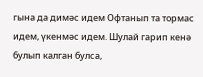гына да димәс идем Офтанып та тормас идем, үкенмәс идем. Шулай гарип кенә булып калган булса,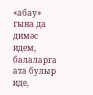«абау» гына да димәс идем, балаларга ата булыр иде,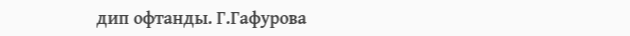дип офтанды. Г.Гафурова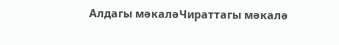Алдагы мәкаләЧираттагы мәкалә